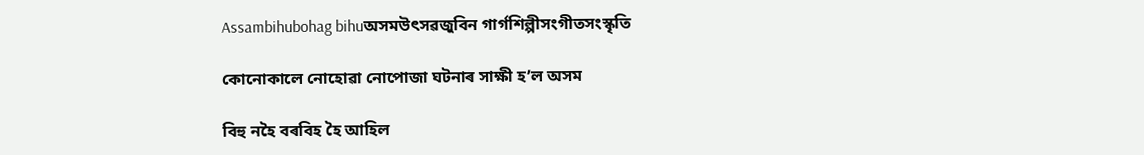Assambihubohag bihuঅসমউৎসৱজুবিন গাৰ্গশিল্পীসংগীতসংস্কৃতি

কোনোকালে নোহোৱা নোপোজা ঘটনাৰ সাক্ষী হʼল অসম

বিহু নহৈ বৰবিহ হৈ আহিল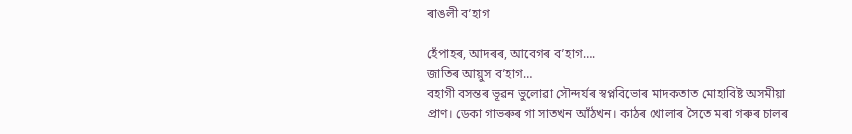ৰাঙলী বʼহাগ

হেঁপাহৰ, আদৰৰ, আবেগৰ বʼহাগ….
জাতিৰ আয়ুস বʼহাগ…
বহাগী বসন্তৰ ভূৱন ভুলোৱা সৌন্দৰ্যৰ স্বপ্নবিভোৰ মাদকতাত মোহাবিষ্ট অসমীয়া প্ৰাণ। ডেকা গাভৰুৰ গা সাতখন আঁঠখন। কাঠৰ খোলাৰ সৈতে মৰা গৰুৰ চালৰ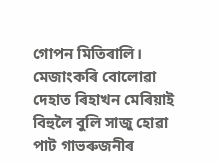গোপন মিতিৰালি। মেজাংকৰি বোলোৱা দেহাত ৰিহাখন মেৰিয়াই বিহুলৈ বুলি সাজু হোৱা পাট গাভৰুজনীৰ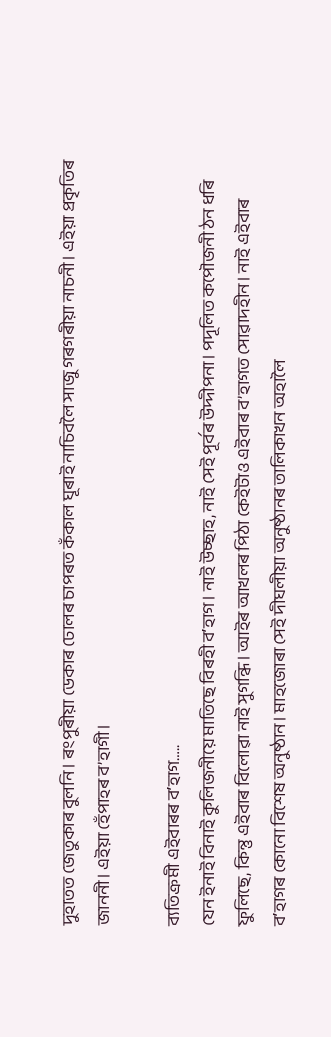দুহাতত জেতুকাৰ বুলনি। ৰংপুৰীয়া ডেকাৰ ঢোলৰ চাপৰত কঁকাল ঘূৰাই নাচিবলৈ সাজু গৰগৰীয়া নাচনী। এইয়া প্ৰকৃতিৰ জাননী। এইয়া হেঁপাহৰ ব’হাগী।

ব্যতিক্ৰমী এইবাৰৰ বʼহাগ…..
যেন ইনাই বিনাই কুলিজনীয়ে মাতিছে বিৰহী বʼহাগ। নাই উচ্ছাহ, নাই সেই পূৰ্বৰ উদ্দীপনা। পদূলিত কপৌজনী ঠন ধৰি ফুলিছে, কিন্তু এইবাৰ বিলোৱা নাই সুগন্ধি। আইৰ আখলৰ পিঠা কেইটাও এইবাৰ ব’হাগত সোৱাদহীন। নাই এইবাৰ বʼহাগৰ কোনো বিশেষ অনুষ্ঠান। মাহজোৰা সেই দীঘলীয়া অনুষ্ঠানৰ তালিকাখন অহালৈ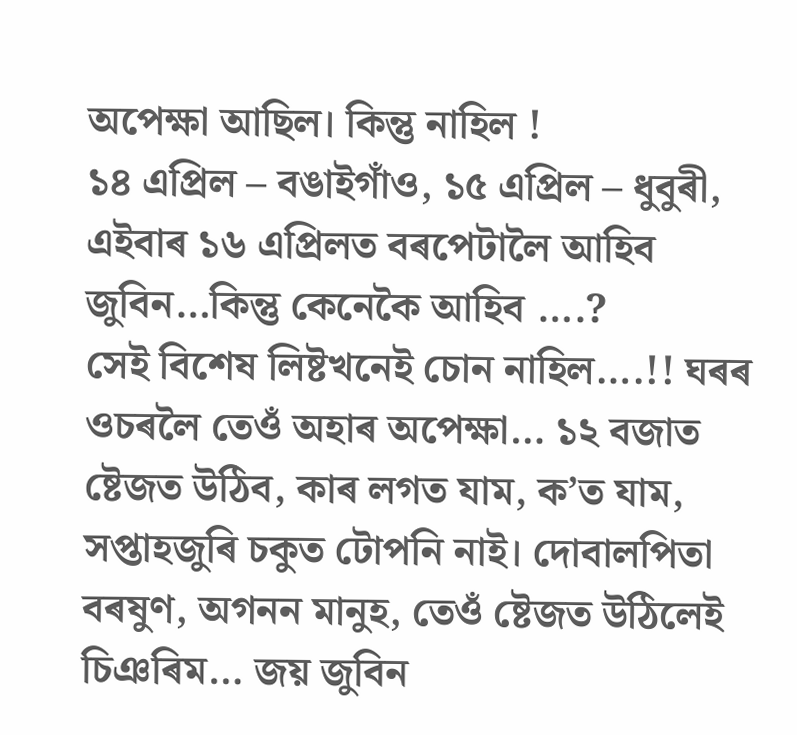অপেক্ষা আছিল। কিন্তু নাহিল !
১৪ এপ্ৰিল – বঙাইগাঁও, ১৫ এপ্ৰিল – ধুবুৰী, এইবাৰ ১৬ এপ্ৰিলত বৰপেটালৈ আহিব জুবিন…কিন্তু কেনেকৈ আহিব ….?
সেই বিশেষ লিষ্টখনেই চোন নাহিল….!! ঘৰৰ ওচৰলৈ তেওঁ অহাৰ অপেক্ষা… ১২ বজাত‌ ষ্টেজত উঠিব, কাৰ লগত যাম, কʼত যাম, সপ্তাহজুৰি চকুত টোপনি নাই। দোবালপিতা বৰষুণ, অগনন মানুহ, তেওঁ ষ্টেজত উঠিলেই চিঞৰিম… জয় জুবিন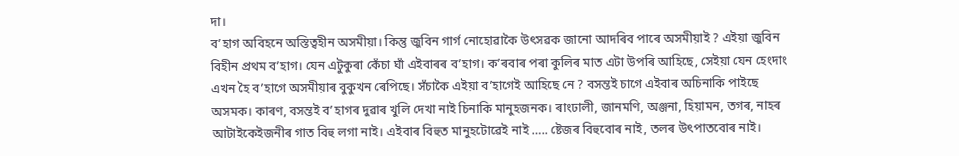দা।
বʼহাগ অবিহনে অস্তিত্বহীন অসমীয়া। কিন্তু জুবিন গাৰ্গ নোহোৱাকৈ উৎসৱক জানো আদৰিব পাৰে অসমীয়াই ? এইয়া জুবিন বিহীন প্ৰথম বʼহাগ। যেন এটুকুৰা কেঁচা ঘাঁ এইবাৰৰ বʼহাগ। কʼৰবাৰ পৰা কুলিৰ মাত এটা উপৰি আহিছে, সেইয়া যেন হেংদাং এখন হৈ বʼহাগে অসমীয়াৰ বুকুখন ৰেপিছে। সঁচাকৈ এইয়া বʼহাগেই আহিছে নে ? বসন্তই চাগে এইবাৰ অচিনাকি পাইছে অসমক। কাৰণ, বসন্তই বʼহাগৰ দুৱাৰ খুলি দেখা নাই চিনাকি মানুহজনক। ৰাংঢালী, জানমণি, অঞ্জনা, হিয়ামন, তগৰ, নাহৰ আটাইকেইজনীৰ গাত বিহু লগা নাই। এইবাৰ বিহুত মানুহটোৱেই নাই ….. ষ্টেজৰ বিহুবোৰ নাই, তলৰ উৎপাতবোৰ নাই।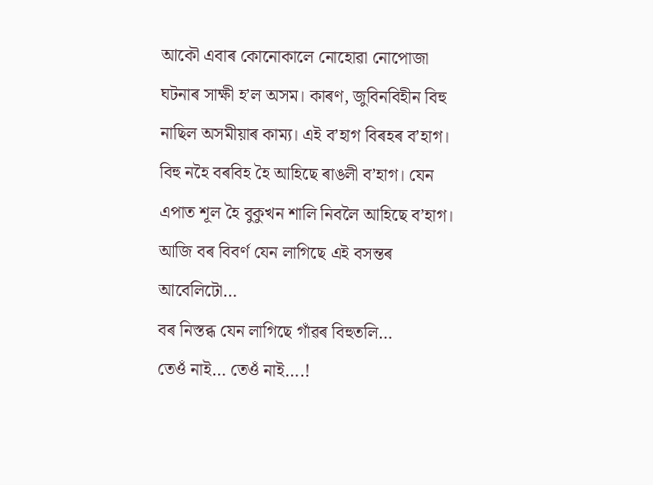আকৌ এবাৰ কোনোকালে নোহোৱা নোপোজা ঘটনাৰ সাক্ষী হʼল অসম। কাৰণ, জুবিনবিহীন বিহু নাছিল অসমীয়াৰ কাম্য। এই বʼহাগ বিৰহৰ বʼহাগ। বিহু নহৈ বৰবিহ হৈ আহিছে ৰাঙলী বʼহাগ। যেন এপাত শূল হৈ বুকুখন শালি নিবলৈ আহিছে বʼহাগ।
আজি বৰ বিবৰ্ণ যেন লাগিছে এই বসন্তৰ আবেলিটো…
বৰ নিস্তব্ধ যেন লাগিছে গাঁৱৰ বিহুতলি…
তেওঁ নাই… তেওঁ নাই….!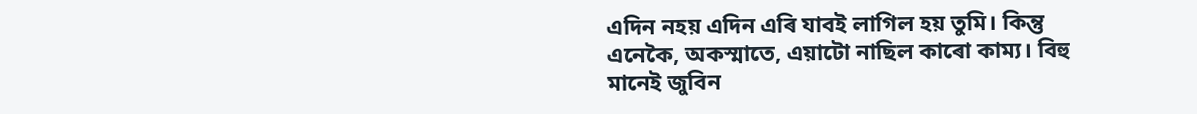এদিন নহয় এদিন এৰি যাবই লাগিল হয় তুমি। কিন্তু এনেকৈ, অকস্মাতে, এয়াটো নাছিল কাৰো কাম্য। বিহু মানেই জুবিন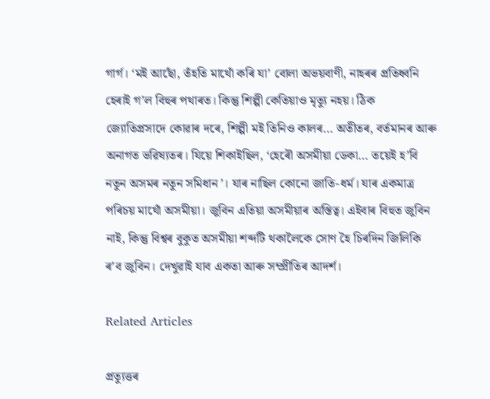গাৰ্গ। ‘মই আছোঁ, তঁহতি মাথোঁ কৰি যা’ বোলা অভয়বাণী, নাহৰৰ প্ৰতিধ্বনি হেৰাই গʼল বিহুৰ পথাৰত। কিন্তু শিল্পী কেতিয়াও মৃত্যু নহয়। ঠিক জ্যোতিপ্ৰসাদে কোৱাৰ দৰে, শিল্পী মই তিনিও কালৰ… অতীতৰ, বৰ্তমানৰ আৰু অনাগত ভৱিষ্যতৰ। যিয়ে শিকাইছিল, ‘হেৰৌ অসমীয়া ডেকা… তয়েই হ’বি নতুন অসমৰ নতুন সমিধান’। যাৰ নাছিল কোনো জাতি-ধৰ্ম। যাৰ একমাত্ৰ পৰিচয় মাথোঁ অসমীয়া। জুবিন এতিয়া অসমীয়াৰ অস্তিত্ব। এইবাৰ বিহুত জুবিন নাই, কিন্তু বিশ্বৰ বুকুত অসমীয়া শব্দটি থকালৈকে সোণ হৈ চিৰদিন জিলিকি ৰʼব জুবিন। দেখুৱাই যাব একতা আৰু সম্প্ৰীতিৰ আদৰ্শ।

Related Articles

প্ৰত্যুত্তৰ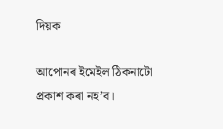দিয়ক

আপোনৰ ইমেইল ঠিকনাটো প্ৰকাশ কৰা নহ’ব।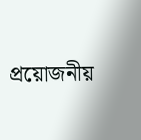প্ৰয়োজনীয়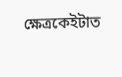ক্ষেত্ৰকেইটাত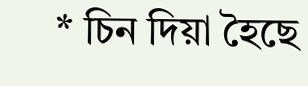* চিন দিয়া হৈছে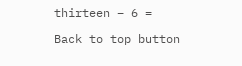thirteen − 6 =

Back to top button